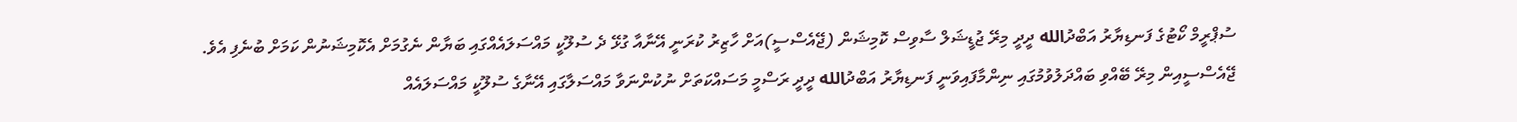ސުޕްރީމް ކޯޓުގެ ފަނޑިޔާރު އަބްދުالله ދީދީ މިރޭ ޖުޑީޝަލް ސާވިސް ކޮމިޝަން (ޖޭއެސްސީ)އަށް ހާޒިރު ކުރަނީ އޭނާއާ ގުޅޭ ދެ ސުލޫކީ މައްސަލައެއްގައި ބަޔާން ނެގުމަށް އެކޮމިޝަނުން ކަމަށް ބުނެފި އެވެ.
ޖޭއެސްސީއިން މިރޭ ބޭއްވި ބައްދަލުވުމުގައި ނިންމާފައިވަނީ ފަނޑިޔާރު އަބްދުالله ދީދީ ރަސްމީ މަސައްކަތަށް ނުކުންނަވާ މައްސަލާގައި އޭނާގެ ސުލޫކީ މައްސަލައެއް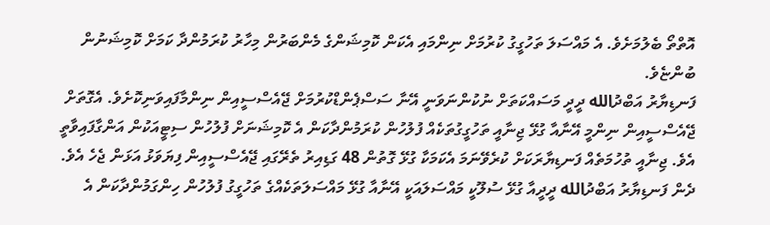އޮތްތޯ ބެލުމަށެވެ. އެ މައްސަލަ ތަހުގީގު ކުރުމަށް ނިންމައި އެކަން ކޮމިޝަންގެ މެންބަރުން މިހާރު ކުރަމުންދާ ކަމަށް ކޮމިޝަނުން ބުންޏެވެ.
ފަނޑިޔާރު އަބްދުالله ދީދީ މަސައްކަތަށް ނުކުންނަވަނީ އޭނާ ސަސްޕެންޑްކުރުމަށް ޖޭއެސްސީއިން ނިންމާފައިވަނިކޮށެވެ. އެގޮތަށް ޖޭއެސްސީއިން ނިންމީ އޭނާއާ ގުޅޭ ޖިނާއީ ތަހުގީގުތަކެއް ފުލުހުން ކުރަމުންދާކަން އެ ކޮމިޝަނަށް ފުލުހުން ސިޓީއަކުން އަންގާފައިވާތީ އެވެ. ޖިނާއީ ތުހުމަތެއް ފަނޑިޔާރަކަށް ކުރެވޭނަމަ އެކަމަކާ ގުޅޭ ގޮތުން 48 ގަޑިއިރު ތެރޭގައި ޖޭއެސްސީއިން ފިޔަވަޅު އަޅަން ޖެހެ އެވެ.
ދެން ފަނޑިޔާރު އަބްދުالله ދީދީއާ ގުޅޭ ސުލޫކީ މައްސަލައަކީ އޭނާއާ ގުޅޭ މައްސަލަތަކެއްގެ ތަހުގީގު ފުލުހުން ހިންގަމުންދާކަން އެ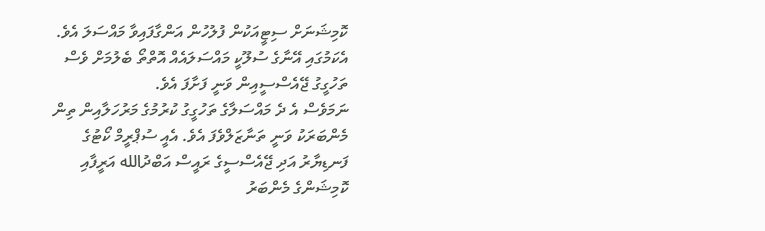ކޮމިޝަނަށް ސިޓީއަކުން ފުލުހުން އަންގާފައިވާ މައްސަލަ އެވެ. އެކަމުގައި އޭނާގެ ސުލޫކީ މައްސަލައެއް އޮތްތޯ ބެލުމަށް ވެސް ތަހުގީގު ޖޭއެސްސީއިން ވަނީ ފަށާފަ އެވެ.
ނަމަވެސް އެ ދެ މައްސަލާގެ ތަހުގީގު ކުރުމުގެ މަރުހަލާއިން ތިން މެންބަރަކު ވަނީ ތަނާޒަލްވެފަ އެވެ. އެއީ ސުޕްރީމް ކޯޓުގެ ފަނޑިޔާރު އަދި ޖޭއެސްސީގެ ރައީސް އަބްދުالله އަރީފާއި ކޮމިޝަންގެ މެންބަރު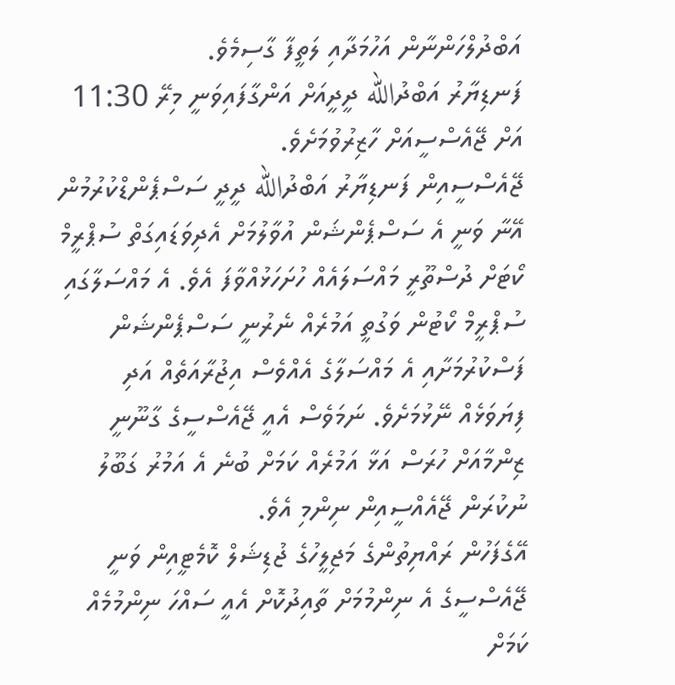އަބްދުލްހަންނާން އަހުމަދާއި ލަތީފާ ގާސިމެވެ.
ފަނޑިޔާރު އަބްދުالله ދީދީއަށް އަންގާފައިވަނީ މިރޭ 11:30 އަށް ޖޭއެސްސީއަށް ހާޒިރުވުމަށެވެ.
ޖޭއެސްސީއިން ފަނޑިޔާރު އަބްދުالله ދީދީ ސަސްޕެންޑްކުރުމުން އޭނާ ވަނީ އެ ސަސްޕެންޝަން އުވާލުމަށް އެދިވަޑައިގަތް ސުޕްރީމް ކޯޓަށް ދުސްތޫރީ މައްސަލައެއް ހުށަހަޅުއްވާފަ އެވެ. އެ މައްސަލާގައި ސުޕްރީމް ކޯޓުން ވަގުތީ އަމުރެއް ނެރުނީ ސަސްޕެންޝަން ފަސްކުރުމަށާއި އެ މައްސަލާގެ އެއްވެސް އިޖުރާއަތެއް އަދި ފިޔަވަޅެއް ނޭޅުމަށެވެ. ނަމަވެސް އެއީ ޖޭއެސްސީގެ ގާނޫނީ ޒިންމާއަށް ހުރަސް އަޅާ އަމުރެއް ކަމަށް ބުނެ އެ އަމުރު ގަބޫލު ނުކުރަން ޖޭއެއްސީއިން ނިންމި އެވެ.
އޭގެފަހުން ރައްޔިތުންގެ މަޖިލީހުގެ ޖުޑިޝަލް ކޮމެޓީއިން ވަނީ ޖޭއެސްސީގެ އެ ނިންމުމަށް ތާއިދުކޮށް އެއީ ސައްހަ ނިންމުމެއް ކަމަށް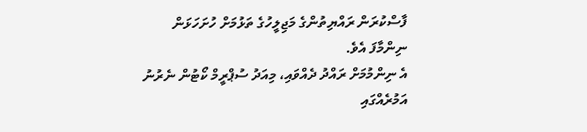ފާސްކުރަން ރައްޔިތުންގެ މަޖިލީހުގެ ތަޅުމަށް ހުށަހަޅަން ނިންމާފަ އެވެ.
އެ ނިންމުމަށް ރައްދު ދެއްވައި، މިއަދު ސުޕްރީމް ކޯޓުން ނެރުނު އަމުރެއްގައި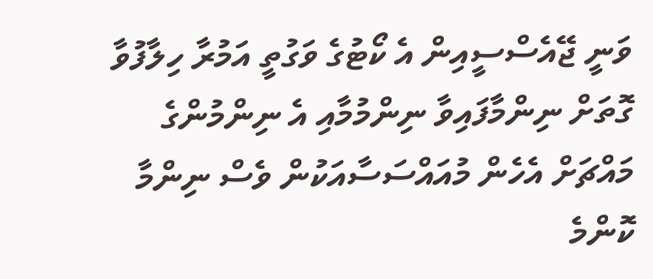ވަނީ ޖޭއެސްސީއިން އެ ކޯޓުގެ ވަގުތީ އަމުރާ ހިލާފުވާ ގޮތަށް ނިންމާފައިވާ ނިންމުމާއި އެ ނިންމުންގެ މައްޗަށް އެހެން މުއައްސަސާއަކުން ވެސް ނިންމާ ކޮންމެ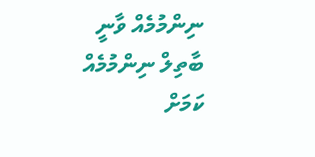ނިންމުމެއް ވާނީ ބާތިލް ނިންމުމެއް ކަމަށް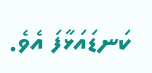ކަނޑައަޅާފަ އެވެ.